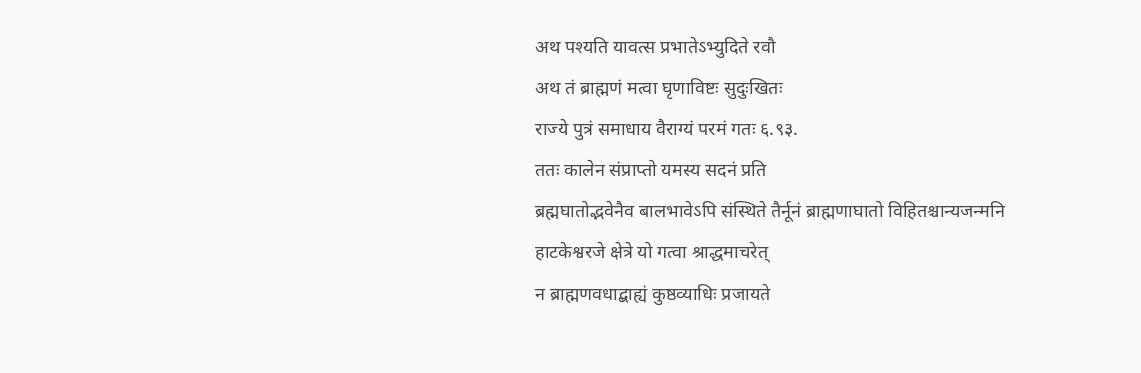अथ पश्यति यावत्स प्रभातेऽभ्युदिते रवौ
अथ तं ब्राह्मणं मत्वा घृणाविष्टः सुदुःखितः
राज्ये पुत्रं समाधाय वैराग्यं परमं गतः ६.९३.
ततः कालेन संप्राप्तो यमस्य सदनं प्रति
ब्रह्मघातोद्भवेनैव बालभावेऽपि संस्थिते तैर्नूनं ब्राह्मणाघातो विहितश्चान्यजन्मनि
हाटकेश्वरजे क्षेत्रे यो गत्वा श्राद्धमाचरेत्
न ब्राह्मणवधाद्बाह्यं कुष्ठव्याधिः प्रजायते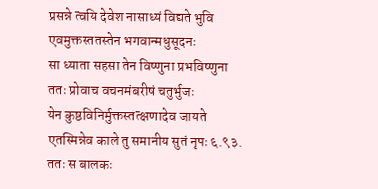प्रसन्ने त्वयि देवेश नासाध्यं विद्यते भुवि
एवमुक्तस्ततस्तेन भगवान्मधुसूदनः
सा ध्याता सहसा तेन विष्णुना प्रभविष्णुना
ततः प्रोवाच वचनमंबरीषं चतुर्भुजः
येन कुष्ठविनिर्मुक्तस्तत्क्षणादेव जायते
एतस्मिन्नेव काले तु समानीय सुतं नृपः ६.९३.
ततः स बालकः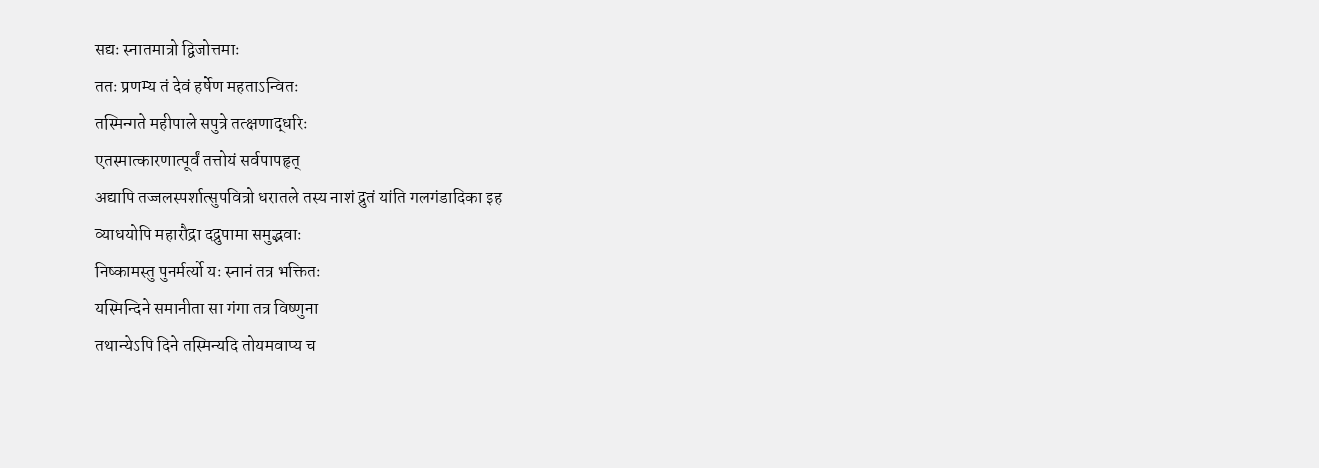सद्यः स्नातमात्रो द्विजोत्तमाः
ततः प्रणम्य तं देवं हर्षेण महताऽन्वितः
तस्मिन्गते महीपाले सपुत्रे तत्क्षणाद्धरिः
एतस्मात्कारणात्पूर्वं तत्तोयं सर्वपापहृत्
अद्यापि तज्जलस्पर्शात्सुपवित्रो धरातले तस्य नाशं द्रुतं यांति गलगंडादिका इह
व्याधयोपि महारौद्रा दद्रुपामा समुद्भवाः
निष्कामस्तु पुनर्मर्त्यो यः स्नानं तत्र भक्तितः
यस्मिन्दिने समानीता सा गंगा तत्र विष्णुना
तथान्येऽपि दिने तस्मिन्यदि तोयमवाप्य च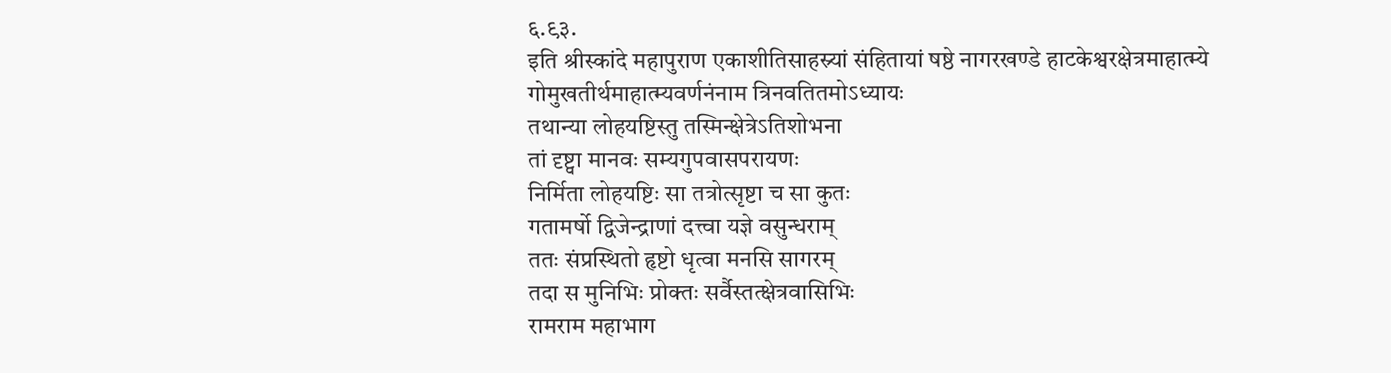६.९३.
इति श्रीस्कांदे महापुराण एकाशीतिसाहस्र्यां संहितायां षष्ठे नागरखण्डे हाटकेश्वरक्षेत्रमाहात्म्ये गोमुखतीर्थमाहात्म्यवर्णनंनाम त्रिनवतितमोऽध्यायः
तथान्या लोहयष्टिस्तु तस्मिन्क्षेत्रेऽतिशोभना
तां दृष्ट्वा मानवः सम्यगुपवासपरायणः
निर्मिता लोहयष्टिः सा तत्रोत्सृष्टा च सा कुतः
गतामर्षो द्विजेन्द्राणां दत्त्वा यज्ञे वसुन्धराम्
ततः संप्रस्थितो हृष्टो धृत्वा मनसि सागरम्
तदा स मुनिभिः प्रोक्तः सर्वैस्तत्क्षेत्रवासिभिः
रामराम महाभाग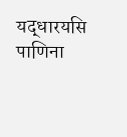यद्धारयसि पाणिना